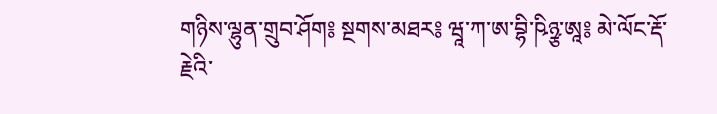གཉིས་ལྷུན་གྲུབ་ཤོག༔ སྔགས་མཐར༔ ཝཱ་ཀ་ཨ་བྷི་ཥིཉྩ་ཨཱ༔ མེ་ལོང་རྡོ་རྗེའི་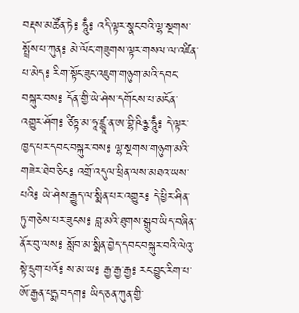བརྡས་མཚོན་ཏེ༔ ཧཱུྃ༔ འདི་ལྟར་སྣང་བའི་ལྷ་སྔགས་སྤྲོས་པ་ཀུན༔ མེ་ལོང་གཟུགས་ལྟར་གསལ་ལ་འཛིན་པ་མེད༔ རིག་སྟོང་ཟུང་འཇུག་གཉུག་མའི་དབང་བསྐུར་བས༔ དོན་གྱི་ཡེ་ཤེས་དགོངས་པ་མངོན་འགྱུར་ཤོག༔ ཙིཏྟ་མ་ཧཱ་ཛྙཱ་ན་ཨ་བྷི་ཥིཉྩ་ཧཱུྃ༔ དེ་ལྟར་ཁྱད་པར་དབང་བསྐུར་བས༔ ལྷ་སྔགས་གཉུག་མའི་གཟེར་ཐེབ་ཅིང༔ འགྲོ་འདུལ་ཕྲིན་ལས་མཐའ་ཡས་པའི༔ ཡེ་ཤེས་རྒྱུད་ལ་སྨིན་པར་འགྱུར༔ དེ་ཕྱིར་ཤིན་ཏུ་གཅེས་པར་ཟུངས༔ བླ་མའི་ཐུགས་སྒྲུབ་ཡིད་བཞིན་ནོར་བུ་ལས༔ སློབ་མ་སྨིན་བྱེད་དབང་བསྐུར་བའི་ལེའུ་སྟེ་དྲུག་པའོ༔ ས་མ་ཡ༔ རྒྱ་རྒྱ་རྒྱ༔ རང་བྱུང་རིག་པ་ཨོ་རྒྱན་པདྨ་བདག༔ ཡིད་ཅན་ཀུན་གྱི་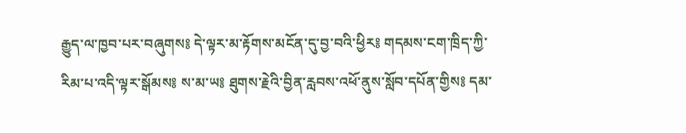རྒྱུད་ལ་ཁྱབ་པར་བཞུགས༔ དེ་ལྟར་མ་རྟོགས་མངོན་དུ་བྱ་བའི་ཕྱིར༔ གདམས་ངག་ཁྲིད་ཀྱི་རིམ་པ་འདི་ལྟར་སྒོམས༔ ས་མ་ཡ༔ ཐུགས་རྗེའི་བྱིན་རླབས་འཕོ་ནུས་སློབ་དཔོན་གྱིས༔ དམ་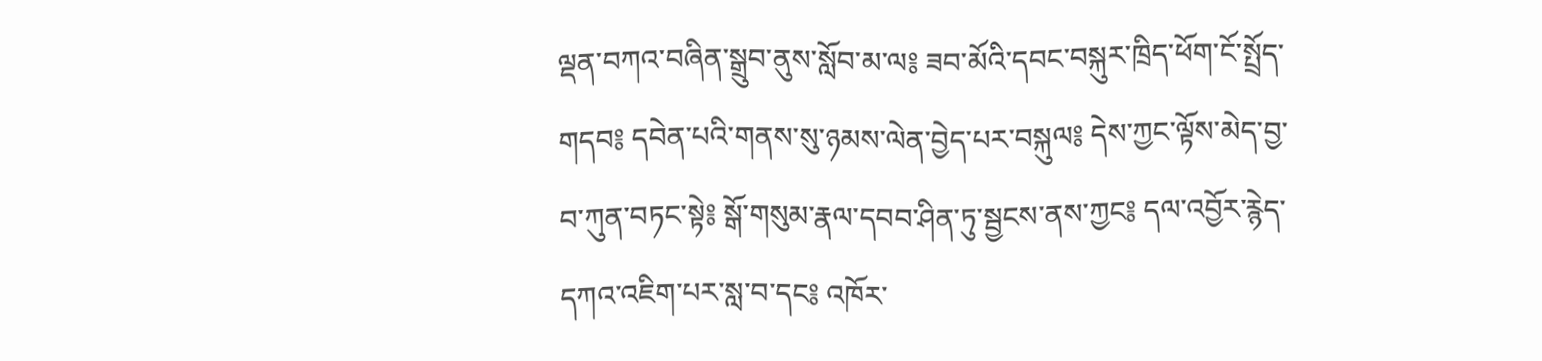ལྡན་བཀའ་བཞིན་སྒྲུབ་ནུས་སློབ་མ་ལ༔ ཟབ་མོའི་དབང་བསྐུར་ཁྲིད་ཕོག་ངོ་སྤྲོད་གདབ༔ དབེན་པའི་གནས་སུ་ཉམས་ལེན་བྱེད་པར་བསྐུལ༔ དེས་ཀྱང་ལྟོས་མེད་བྱ་བ་ཀུན་བཏང་སྟེ༔ སྒོ་གསུམ་རྣལ་དབབ་ཤིན་ཏུ་སྦྱངས་ནས་ཀྱང༔ དལ་འབྱོར་རྙེད་དཀའ་འཇིག་པར་སླ་བ་དང༔ འཁོར་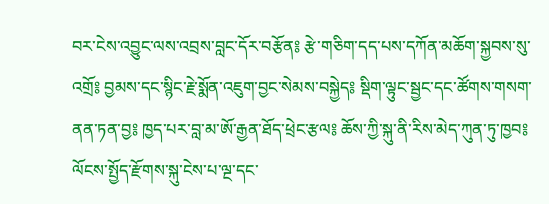བར་ངེས་འབྱུང་ལས་འབྲས་བླང་དོར་བརྩོན༔ རྩེ་གཅིག་དད་པས་དཀོན་མཆོག་སྐྱབས་སུ་འགྲོ༔ བྱམས་དང་སྙིང་རྗེ་སྨོན་འཇུག་བྱང་སེམས་བསྐྱེད༔ སྡིག་ལྟུང་སྦྱང་དང་ཚོགས་གསག་ནན་ཏན་བྱ༔ ཁྱད་པར་བླ་མ་ཨོ་རྒྱན་ཐོད་ཕྲེང་རྩལ༔ ཆོས་ཀྱི་སྐུ་ནི་རིས་མེད་ཀུན་ཏུ་ཁྱབ༔ ལོངས་སྤྱོད་རྫོགས་སྐུ་ངེས་པ་ལྔ་དང་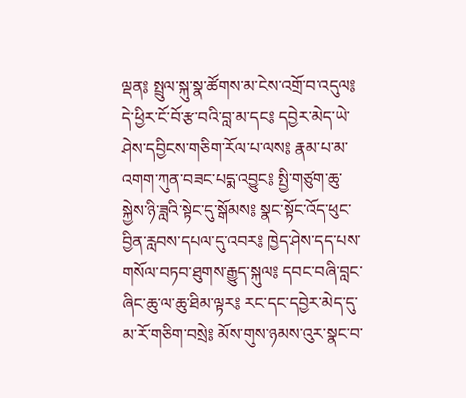ལྡན༔ སྤྲུལ་སྐུ་སྣ་ཚོགས་མ་ངེས་འགྲོ་བ་འདུལ༔ དེ་ཕྱིར་ངོ་བོ་རྩ་བའི་བླ་མ་དང༔ དབྱེར་མེད་ཡེ་ཤེས་དབྱིངས་གཅིག་རོལ་པ་ལས༔ རྣམ་པ་མ་འགག་ཀུན་བཟང་པདྨ་འབྱུང༔ སྤྱི་གཙུག་ཆུ་སྐྱེས་ཉི་ཟླའི་སྟེང་དུ་སྒོམས༔ སྣང་སྟོང་འོད་ཕུང་བྱིན་རླབས་དཔལ་དུ་འབར༔ ཁྱེད་ཤེས་དད་པས་གསོལ་བཏབ་ཐུགས་རྒྱུད་སྐུལ༔ དབང་བཞི་བླང་ཞིང་ཆུ་ལ་ཆུ་ཐིམ་ལྟར༔ རང་དང་དབྱེར་མེད་དུ་མ་རོ་གཅིག་བསྲེ༔ མོས་གུས་ཉམས་འུར་སྣང་བ་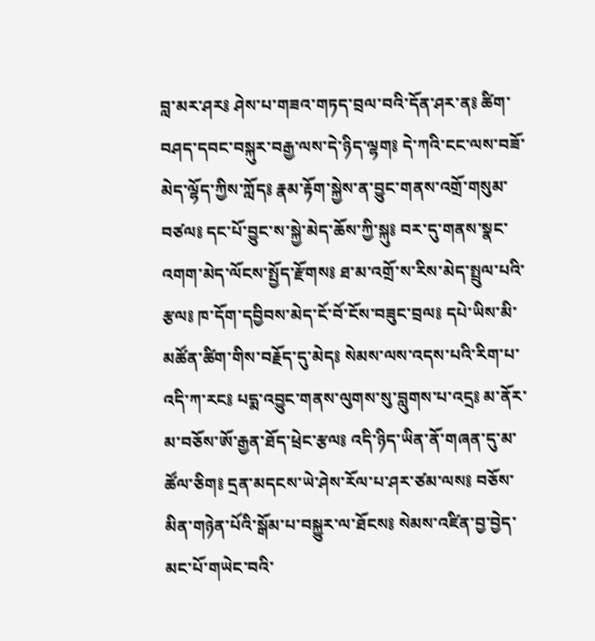བླ་མར་ཤར༔ ཤེས་པ་གཟའ་གཏད་བྲལ་བའི་དོན་ཤར་ན༔ ཚིག་བཤད་དབང་བསྐུར་བརྒྱ་ལས་དེ་ཉིད་ལྷག༔ དེ་ཀའི་ངང་ལས་བཟོ་མེད་ལྷོད་ཀྱིས་ཀློད༔ རྣམ་རྟོག་སྐྱེས་ན་བྱུང་གནས་འགྲོ་གསུམ་བཙལ༔ དང་པོ་བྱུང་ས་སྐྱེ་མེད་ཆོས་ཀྱི་སྐུ༔ བར་དུ་གནས་སྣང་འགག་མེད་ལོངས་སྤྱོད་རྫོགས༔ ཐ་མ་འགྲོ་ས་རིས་མེད་སྤྲུལ་པའི་རྩལ༔ ཁ་དོག་དབྱིབས་མེད་ངོ་བོ་ངོས་བཟུང་བྲལ༔ དཔེ་ཡིས་མི་མཚོན་ཚིག་གིས་བརྗོད་དུ་མེད༔ སེམས་ལས་འདས་པའི་རིག་པ་འདི་ཀ་རང༔ པདྨ་འབྱུང་གནས་ལུགས་སུ་བླུགས་པ་འདྲ༔ མ་ནོར་མ་བཅོས་ཨོ་རྒྱན་ཐོད་ཕྲེང་རྩལ༔ འདི་ཉིད་ཡིན་ནོ་གཞན་དུ་མ་ཚོལ་ཅིག༔ དྲན་མདངས་ཡེ་ཤེས་རོལ་པ་ཤར་ཙམ་ལས༔ བཅོས་མིན་གཉེན་པོའི་སྒོམ་པ་བསྐྱུར་ལ་ཐོངས༔ སེམས་འཛིན་བྱ་བྱེད་མང་པོ་གཡེང་བའི་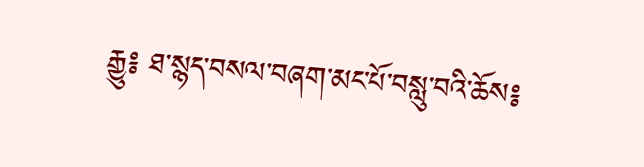རྒྱུ༔ ཐ་སྙད་བསལ་བཞག་མང་པོ་བསླུ་བའི་ཆོས༔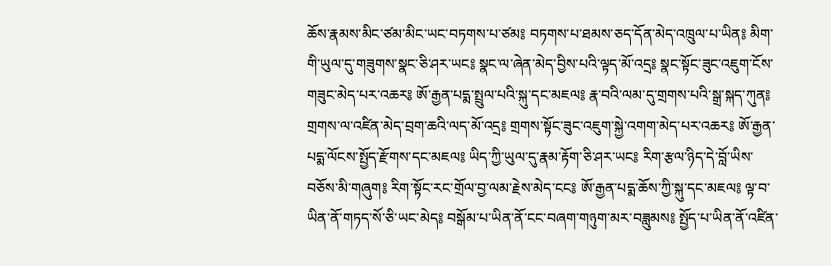ཆོས་རྣམས་མིང་ཙམ་མིང་ཡང་བཏགས་པ་ཙམ༔ བཏགས་པ་ཐམས་ཅད་དོན་མེད་འཁྲུལ་པ་ཡིན༔ མིག་གི་ཡུལ་དུ་གཟུགས་སྣང་ཅི་ཤར་ཡང༔ སྣང་ལ་ཞེན་མེད་བྱིས་པའི་ལྟད་མོ་འདྲ༔ སྣང་སྟོང་ཟུང་འཇུག་ངོས་གཟུང་མེད་པར་འཆར༔ ཨོ་རྒྱན་པདྨ་སྤྲུལ་པའི་སྐུ་དང་མཇལ༔ རྣ་བའི་ལམ་དུ་གྲགས་པའི་སྒྲ་སྐད་ཀུན༔ གྲགས་ལ་འཛིན་མེད་བྲག་ཆའི་ལད་མོ་འདྲ༔ གྲགས་སྟོང་ཟུང་འཇུག་སྐྱེ་འགག་མེད་པར་འཆར༔ ཨོ་རྒྱན་པདྨ་ལོངས་སྤྱོད་རྫོགས་དང་མཇལ༔ ཡིད་ཀྱི་ཡུལ་དུ་རྣམ་རྟོག་ཅི་ཤར་ཡང༔ རིག་རྩལ་ཉིད་དེ་བློ་ཡིས་བཅོས་མི་གཞུག༔ རིག་སྟོང་རང་གྲོལ་བྱ་ལམ་རྗེས་མེད་ངང༔ ཨོ་རྒྱན་པདྨ་ཆོས་ཀྱི་སྐུ་དང་མཇལ༔ ལྟ་བ་ཡིན་ནོ་གཏད་སོ་ཅི་ཡང་མེད༔ བསྒོམ་པ་ཡིན་ནོ་ངང་བཞག་གཉུག་མར་བཟླུམས༔ སྤྱོད་པ་ཡིན་ནོ་འཛིན་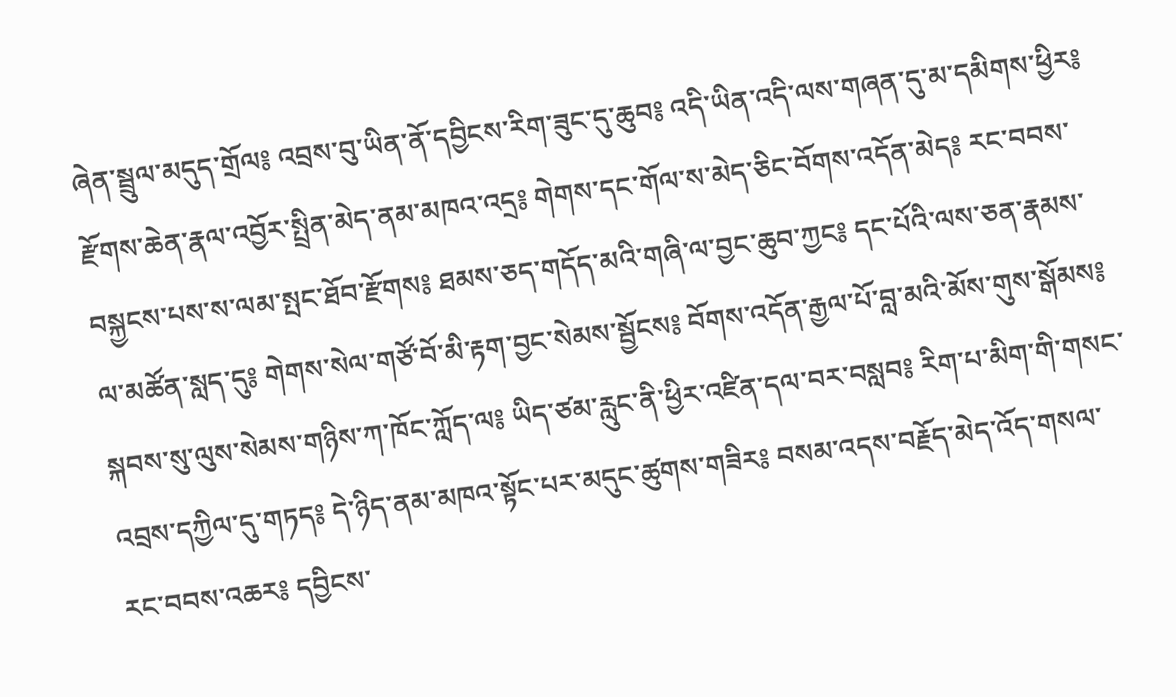ཞེན་སྦྲུལ་མདུད་གྲོལ༔ འབྲས་བུ་ཡིན་ནོ་དབྱིངས་རིག་ཟུང་དུ་ཆུབ༔ འདི་ཡིན་འདི་ལས་གཞན་དུ་མ་དམིགས་ཕྱིར༔ རྫོགས་ཆེན་རྣལ་འབྱོར་སྤྲིན་མེད་ནམ་མཁའ་འདྲ༔ གེགས་དང་གོལ་ས་མེད་ཅིང་བོགས་འདོན་མེད༔ རང་བབས་བསྐྱངས་པས་ས་ལམ་སྤང་ཐོབ་རྫོགས༔ ཐམས་ཅད་གདོད་མའི་གཞི་ལ་བྱང་ཆུབ་ཀྱང༔ དང་པོའི་ལས་ཅན་རྣམས་ལ་མཚོན་སླད་དུ༔ གེགས་སེལ་གཙོ་བོ་མི་རྟག་བྱང་སེམས་སྦྱོངས༔ བོགས་འདོན་རྒྱལ་པོ་བླ་མའི་མོས་གུས་སྒོམས༔ སྐབས་སུ་ལུས་སེམས་གཉིས་ཀ་ཁོང་ཀློད་ལ༔ ཡིད་ཙམ་རླུང་ནི་ཕྱིར་འཛིན་དལ་བར་བསླབ༔ རིག་པ་མིག་གི་གསང་འབྲས་དཀྱིལ་དུ་གཏད༔ དེ་ཉིད་ནམ་མཁའ་སྟོང་པར་མདུང་ཚུགས་གཟིར༔ བསམ་འདས་བརྗོད་མེད་འོད་གསལ་རང་བབས་འཆར༔ དབྱིངས་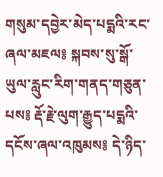གསུམ་དབྱེར་མེད་པདྨའི་རང་ཞལ་མཇལ༔ སྐབས་སུ་སྒོ་ཡུལ་རླུང་རིག་གནད་གཅུན་པས༔ རྡོ་རྗེ་ལུག་རྒྱུད་པདྨའི་དངོས་ཞལ་འཁུམས༔ དེ་ཉིད་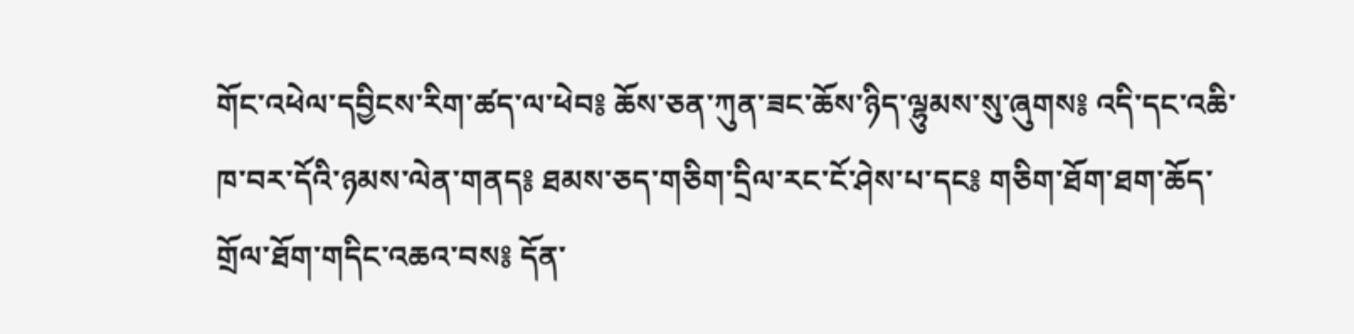གོང་འཕེལ་དབྱིངས་རིག་ཚད་ལ་ཕེབ༔ ཆོས་ཅན་ཀུན་ཟང་ཆོས་ཉིད་ལྷུམས་སུ་ཞུགས༔ འདི་དང་འཆི་ཁ་བར་དོའི་ཉམས་ལེན་གནད༔ ཐམས་ཅད་གཅིག་དྲིལ་རང་ངོ་ཤེས་པ་དང༔ གཅིག་ཐོག་ཐག་ཆོད་གྲོལ་ཐོག་གདིང་འཆའ་བས༔ དོན་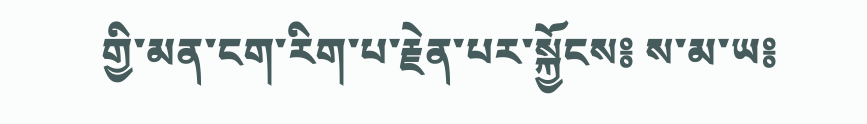གྱི་མན་ངག་རིག་པ་རྗེན་པར་སྐྱོངས༔ ས་མ་ཡ༔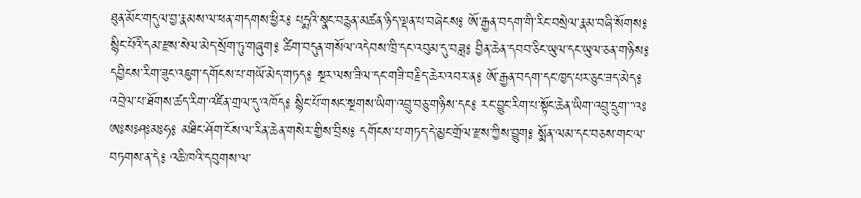ཐུན་མོང་གདུལ་བྱ་རྣམས་ལ་ཕན་གདགས་ཕྱིར༔ པདྨའི་སྣང་བརྙན་མཚན་ཉིད་ལྡན་པ་བཞེངས༔ ཨོ་རྒྱན་བདག་གི་རིང་བསྲེལ་རྣམ་བཞི་སོགས༔ སྙིང་པོའི་དམ་རྫས་སེལ་མེད་སྲོག་ཏུ་གཞུག༔ ཚིག་བདུན་གསོལ་འདེབས་ཁྲི་དང་འབུམ་དུ་བཟླ༔ བྱིན་ཆེན་དབབ་ཅིང་ཡུལ་དང་ཡུལ་ཅན་གཉིས༔ དབྱིངས་རིག་ཟུང་འཇུག་དགོངས་པ་གཡོ་མེད་གཏད༔ སྔར་ལས་ཟིལ་དང་གཟི་བརྗིད་ཆེར་འབར་ན༔ ཨོ་རྒྱན་བདག་དང་ཁྱད་པར་ཅུང་ཟད་མེད༔ འབྲེལ་པ་ཐོགས་ཚད་རིག་འཛིན་གྲལ་དུ་འཁོད༔ སྙིང་པོ་གསང་སྔགས་ཡིག་འབྲུ་བཅུ་གཉིས་དང༔ རང་བྱུང་རིག་པ་སྟོང་ཆེན་ཡིག་འབྲུ་དྲུག་་་འཿཨཿསཿཤཿམཿཧ༔ མཐིང་ཤོག་ངོས་ལ་རིན་ཆེན་གསེར་གྱིས་བྲིས༔ དགོངས་པ་གཏད་དེ་མྱང་གྲོལ་རྫས་ཀྱིས་བྱུག༔ སྨོན་ལམ་དང་བཅས་གང་ལ་བཏགས་ན་དེ༔ འཆི་ཁའི་དབུགས་ལ་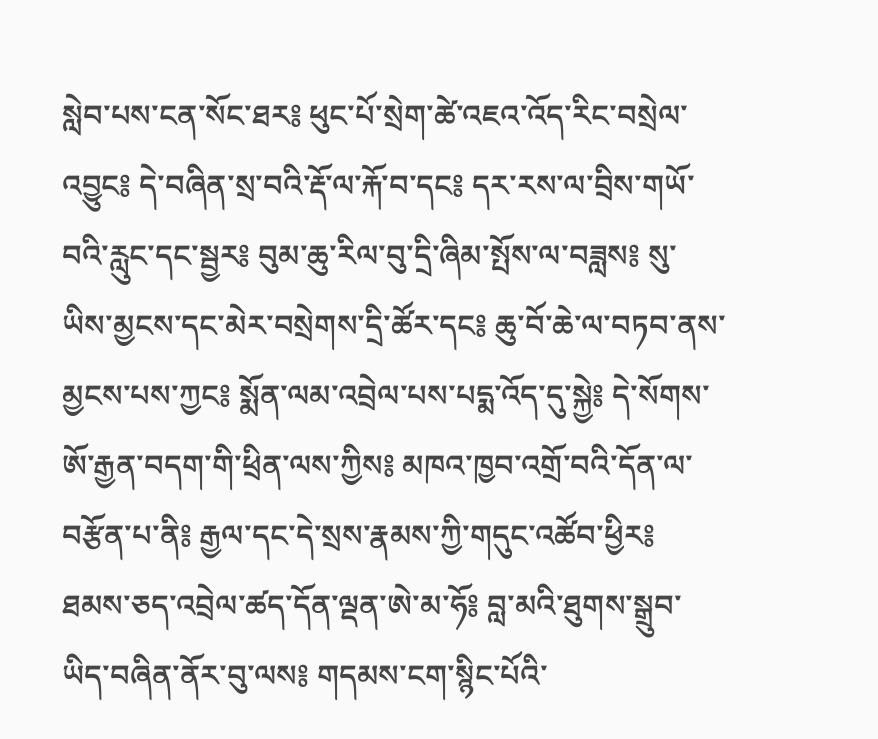སླེབ་པས་ངན་སོང་ཐར༔ ཕུང་པོ་སྲེག་ཚེ་འཇའ་འོད་རིང་བསྲེལ་འབྱུང༔ དེ་བཞིན་སྲ་བའི་རྡོ་ལ་རྐོ་བ་དང༔ དར་རས་ལ་བྲིས་གཡོ་བའི་རླུང་དང་སྦྱར༔ བུམ་ཆུ་རིལ་བུ་དྲི་ཞིམ་སྤོས་ལ་བཟླས༔ སུ་ཡིས་མྱངས་དང་མེར་བསྲེགས་དྲི་ཚོར་དང༔ ཆུ་བོ་ཆེ་ལ་བཏབ་ནས་མྱངས་པས་ཀྱང༔ སྨོན་ལམ་འབྲེལ་པས་པདྨ་འོད་དུ་སྐྱེ༔ དེ་སོགས་ཨོ་རྒྱན་བདག་གི་ཕྲིན་ལས་ཀྱིས༔ མཁའ་ཁྱབ་འགྲོ་བའི་དོན་ལ་བརྩོན་པ་ནི༔ རྒྱལ་དང་དེ་སྲས་རྣམས་ཀྱི་གདུང་འཚོབ་ཕྱིར༔ ཐམས་ཅད་འབྲེལ་ཚད་དོན་ལྡན་ཨེ་མ་ཧོ༔ བླ་མའི་ཐུགས་སྒྲུབ་ཡིད་བཞིན་ནོར་བུ་ལས༔ གདམས་ངག་སྙིང་པོའི་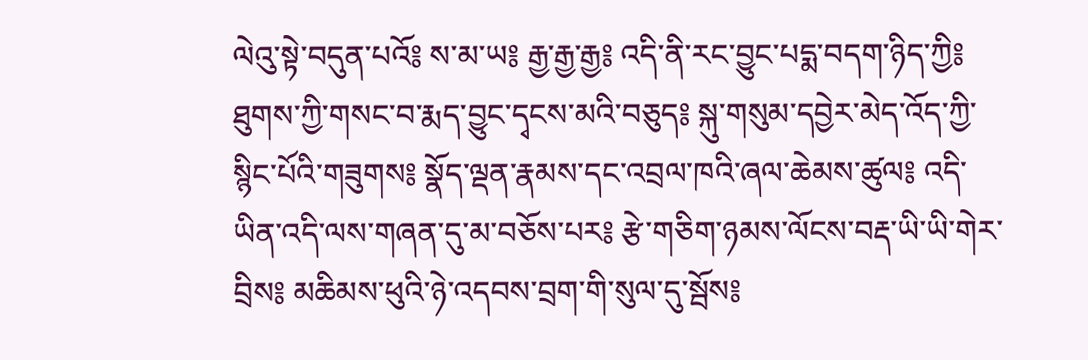ལེའུ་སྟེ་བདུན་པའོ༔ ས་མ་ཡ༔ རྒྱ་རྒྱ་རྒྱ༔ འདི་ནི་རང་བྱུང་པདྨ་བདག་ཉིད་ཀྱི༔ ཐུགས་ཀྱི་གསང་བ་རྨད་བྱུང་དྭངས་མའི་བཅུད༔ སྐུ་གསུམ་དབྱེར་མེད་འོད་ཀྱི་སྙིང་པོའི་གཟུགས༔ སྣོད་ལྡན་རྣམས་དང་འབྲལ་ཁའི་ཞལ་ཆེམས་ཚུལ༔ འདི་ཡིན་འདི་ལས་གཞན་དུ་མ་བཅོས་པར༔ རྩེ་གཅིག་ཉམས་ལོངས་བརྡ་ཡི་ཡི་གེར་བྲིས༔ མཆིམས་ཕུའི་ཉེ་འདབས་བྲག་གི་སུལ་དུ་སྦོས༔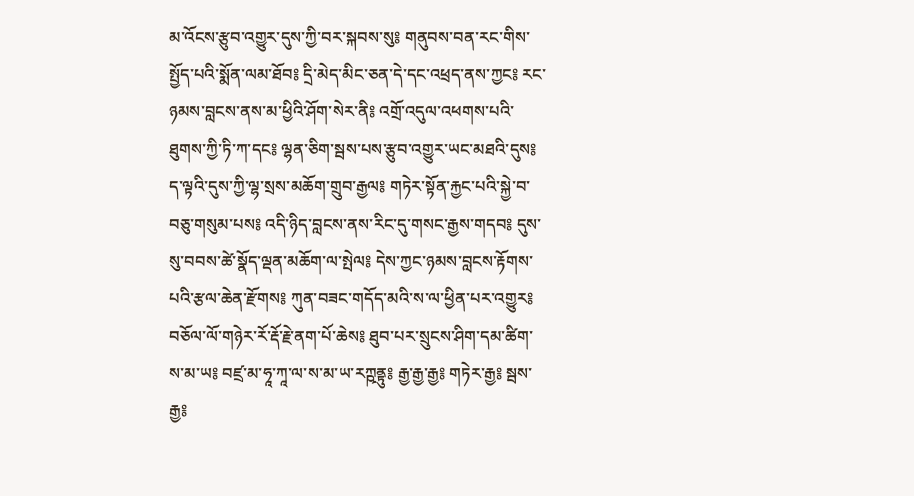མ་འོངས་རྩུབ་འགྱུར་དུས་ཀྱི་བར་སྐབས་སུ༔ གནུབས་བན་རང་གིས་སྤྱོད་པའི་སྨོན་ལམ་ཐོབ༔ དྲི་མེད་མིང་ཅན་དེ་དང་འཕྲད་ནས་ཀྱང༔ རང་ཉམས་བླངས་ནས་མ་ཕྱིའི་ཤོག་སེར་ནི༔ འགྲོ་འདུལ་འཕགས་པའི་ཐུགས་ཀྱི་ཏི་ཀ་དང༔ ལྷན་ཅིག་སྦས་པས་རྩུབ་འགྱུར་ཡང་མཐའི་དུས༔ ད་ལྟའི་དུས་ཀྱི་ལྷ་སྲས་མཆོག་གྲུབ་རྒྱལ༔ གཏེར་སྟོན་རྐྱང་པའི་སྐྱེ་བ་བཅུ་གསུམ་པས༔ འདི་ཉིད་བླངས་ནས་རིང་དུ་གསང་རྒྱས་གདབ༔ དུས་སུ་བབས་ཚེ་སྣོད་ལྡན་མཆོག་ལ་སྤེལ༔ དེས་ཀྱང་ཉམས་བླངས་རྟོགས་པའི་རྩལ་ཆེན་རྫོགས༔ ཀུན་བཟང་གདོད་མའི་ས་ལ་ཕྱིན་པར་འགྱུར༔ བཅོལ་ལོ་གཉེར་རོ་རྡོ་རྗེ་ནག་པོ་ཆེས༔ ཐུབ་པར་སྲུངས་ཤིག་དམ་ཚིག་ས་མ་ཡ༔ བཛྲ་མ་ཧཱ་ཀཱ་ལ་ས་མ་ཡ་རཀྵནྟུ༔ རྒྱ་རྒྱ་རྒྱ༔ གཏེར་རྒྱ༔ སྦས་རྒྱ༔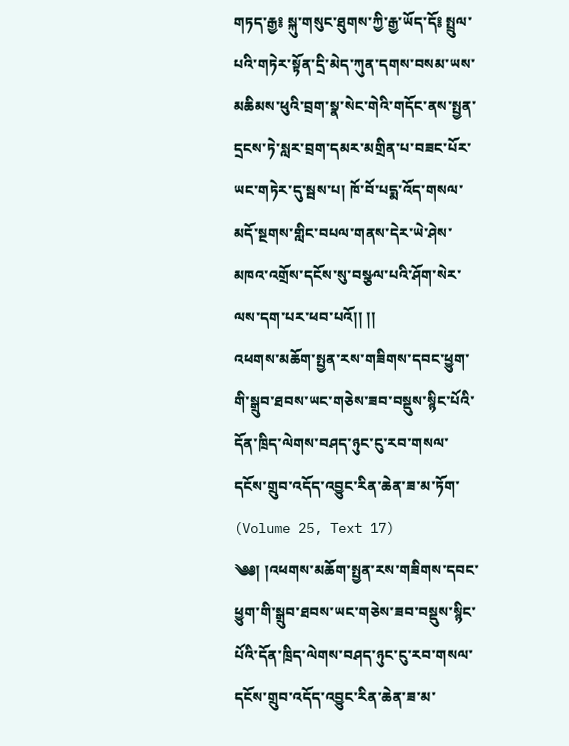གཏད་རྒྱ༔ སྐུ་གསུང་ཐུགས་ཀྱི་རྒྱ་ཡོད་དོ༔ སྤྲུལ་པའི་གཏེར་སྟོན་དྲི་མེད་ཀུན་དགས་བསམ་ཡས་མཆིམས་ཕུའི་བྲག་སྣ་སེང་གེའི་གདོང་ནས་སྤྱན་དྲངས་ཏེ་སླར་བྲག་དམར་མགྲིན་པ་བཟང་པོར་ཡང་གཏེར་དུ་སྦས་པ། ཁོ་བོ་པདྨ་འོད་གསལ་མདོ་སྔགས་གླིང་བཔལ་གནས་དེར་ཡེ་ཤེས་མཁའ་འགྲོས་དངོས་སུ་བསྩལ་པའི་ཤོག་སེར་ལས་དག་པར་ཕབ་པའོ།། །།
འཕགས་མཆོག་སྤྱན་རས་གཟིགས་དབང་ཕྱུག་གི་སྒྲུབ་ཐབས་ཡང་གཅེས་ཟབ་བསྡུས་སྙིང་པོའི་དོན་ཁྲིད་ལེགས་བཤད་ཉུང་ངུ་རབ་གསལ་དངོས་གྲུབ་འདོད་འབྱུང་རིན་ཆེན་ཟ་མ་ཏོག་ (Volume 25, Text 17)
༄༅། །འཕགས་མཆོག་སྤྱན་རས་གཟིགས་དབང་ཕྱུག་གི་སྒྲུབ་ཐབས་ཡང་གཅེས་ཟབ་བསྡུས་སྙིང་པོའི་དོན་ཁྲིད་ལེགས་བཤད་ཉུང་ངུ་རབ་གསལ་དངོས་གྲུབ་འདོད་འབྱུང་རིན་ཆེན་ཟ་མ་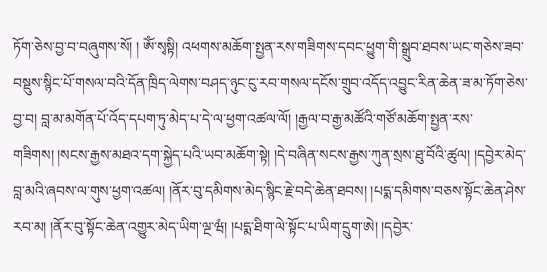ཏོག་ཅེས་བྱ་བ་བཞུགས་སོ། ། ཨོཾ་སྭསྟི། འཕགས་མཆོག་སྤྱན་རས་གཟིགས་དབང་ཕྱུག་གི་སྒྲུབ་ཐབས་ཡང་གཅེས་ཟབ་བསྡུས་སྙིང་པོ་གསལ་བའི་དོན་ཁྲིད་ལེགས་བཤད་ཉུང་ངུ་རབ་གསལ་དངོས་གྲུབ་འདོད་འབྱུང་རིན་ཆེན་ཟ་མ་ཏོག་ཅེས་བྱ་བ། བླ་མ་མགོན་པོ་འོད་དཔག་ཏུ་མེད་པ་དེ་ལ་ཕྱག་འཚལ་ལོ། །རྒྱལ་བ་རྒྱ་མཚོའི་གཙོ་མཆོག་སྤྱན་རས་གཟིགས། །སངས་རྒྱས་མཐའ་དག་སྐྱེད་པའི་ཡབ་མཆོག་སྟེ། །དེ་བཞིན་སངས་རྒྱས་ཀུན་སྲས་ཐུ་བོའི་ཚུལ། །དབྱེར་མེད་བླ་མའི་ཞབས་ལ་གུས་ཕྱག་འཚལ། །ནོར་བུ་དམིགས་མེད་སྙིང་རྗེ་བདེ་ཆེན་ཐབས། །པདྨ་དམིགས་བཅས་སྟོང་ཆེན་ཤེས་རབ་མ། །ནོར་བུ་སྟོང་ཆེན་འགྱུར་མེད་ཡིག་ལྔ་ཝཾ། །པདྨ་ཐིག་ལེ་སྟོང་པ་ཡིག་དྲུག་ཨེ། །དབྱེར་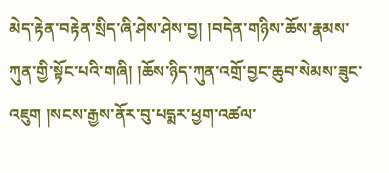མེད་རྟེན་བརྟེན་སྲིད་ཞི་ཤེས་ཤེས་བྱ། །བདེན་གཉིས་ཆོས་རྣམས་ཀུན་གྱི་སྟོང་པའི་གཞི། །ཆོས་ཉིད་ཀུན་འགྲོ་བྱང་ཆུབ་སེམས་ཟུང་འཇུག །སངས་རྒྱས་ནོར་བུ་པདྨར་ཕྱག་འཚལ་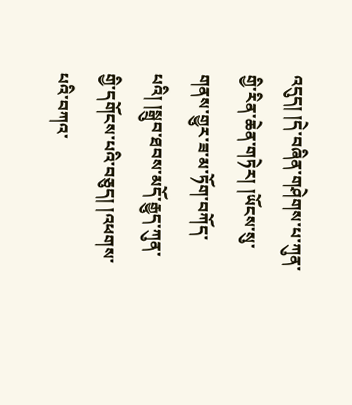འདུད། །དེ་བཞིན་གཤེགས་པ་ཀུན་གྱི་རིན་ཆེན་གཏེར། །ཡོངས་སུ་གནས་གྱུར་ཟ་མ་ཏོག་བཀོད་པའི། །སྒྲུབ་ཐབས་མདོ་རྒྱུད་ཀུན་གྱི་དགོངས་པའི་བཅུད། །འཕགས་པའི་བཀའ་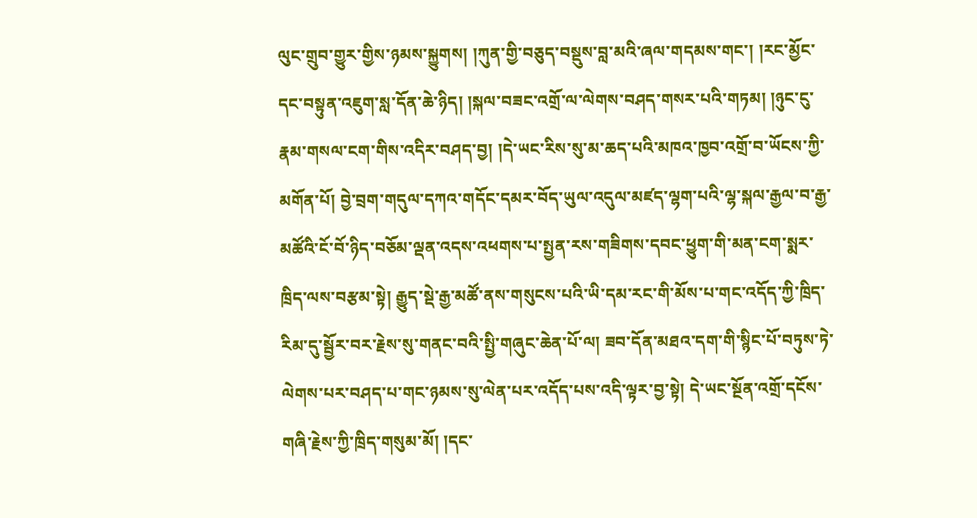ལུང་གྲུབ་གྱུར་གྱིས་ཉམས་སྐྱུགས། །ཀུན་གྱི་བཅུད་བསྡུས་བླ་མའི་ཞལ་གདམས་གང་། །རང་མྱོང་དང་བསྟུན་འཇུག་སླ་དོན་ཆེ་ཉིད། །སྐལ་བཟང་འགྲོ་ལ་ལེགས་བཤད་གསར་པའི་གཏམ། །ཉུང་ངུ་རྣམ་གསལ་ངག་གིས་འདིར་བཤད་བྱ། །དེ་ཡང་རིས་སུ་མ་ཆད་པའི་མཁའ་ཁྱབ་འགྲོ་བ་ཡོངས་ཀྱི་མགོན་པོ། བྱེ་བྲག་གདུལ་དཀའ་གདོང་དམར་བོད་ཡུལ་འདུལ་མཛད་ལྷག་པའི་ལྷ་སྐལ་རྒྱལ་བ་རྒྱ་མཚོའི་ངོ་བོ་ཉིད་བཅོམ་ལྡན་འདས་འཕགས་པ་སྤྱན་རས་གཟིགས་དབང་ཕྱུག་གི་མན་ངག་སྨར་ཁྲིད་ལས་བརྩམ་སྟེ། རྒྱུད་སྡེ་རྒྱ་མཚོ་ནས་གསུངས་པའི་ཡི་དམ་རང་གི་མོས་པ་གང་འདོད་ཀྱི་ཁྲིད་རིམ་དུ་སྦྱོར་བར་རྗེས་སུ་གནང་བའི་སྤྱི་གཞུང་ཆེན་པོ་ལ། ཟབ་དོན་མཐའ་དག་གི་སྙིང་པོ་བཏུས་ཏེ་ལེགས་པར་བཤད་པ་གང་ཉམས་སུ་ལེན་པར་འདོད་པས་འདི་ལྟར་བྱ་སྟེ། དེ་ཡང་སྔོན་འགྲོ་དངོས་གཞི་རྗེས་ཀྱི་ཁྲིད་གསུམ་མོ། །དང་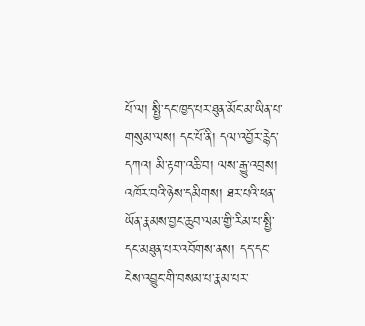པོ་ལ། སྤྱི་དང་ཁྱད་པར་ཐུན་མོང་མ་ཡིན་པ་གསུམ་ལས། དང་པོ་ནི། དལ་འབྱོར་རྙེད་དཀའ། མི་རྟག་འཆི་བ། ལས་རྒྱུ་འབྲས། འཁོར་བའི་ཉེས་དམིགས། ཐར་པའི་ཕན་ཡོན་རྣམས་བྱང་ཆུབ་ལམ་གྱི་རིམ་པ་སྤྱི་དང་མཐུན་པར་འབོགས་ནས། དད་དང་ངེས་འབྱུང་གི་བསམ་པ་རྣམ་པར་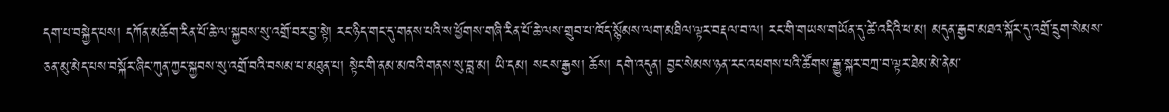དག་པ་བསྐྱེད་པས། དཀོན་མཆོག་རིན་པོ་ཆེ་ལ་སྐྱབས་སུ་འགྲོ་བར་བྱ་སྟེ། རང་ཉིད་གང་དུ་གནས་པའི་ས་ཕྱོགས་གཞི་རིན་པོ་ཆེ་ལས་གྲུབ་པ་ཁོད་སྙོམས་ལག་མཐིལ་ལྟར་བརྡལ་བ་ལ། རང་གི་གཡས་གཡོན་དུ་ཚེ་འདིའི་ཕ་མ། མདུན་རྒྱབ་མཐའ་སྐོར་དུ་འགྲོ་དྲུག་སེམས་ཅན་མུ་མེད་པས་བསྐོར་ཞིང་ཀུན་ཀྱང་སྐྱབས་སུ་འགྲོ་བའི་བསམ་པ་མཐུན་པ། སྟེང་གི་ནམ་མཁའི་གནས་སུ་བླ་མ། ཡི་དམ། སངས་རྒྱས། ཆོས། དགེ་འདུན། བྱང་སེམས་ཉན་རང་འཕགས་པའི་ཚོགས་རྒྱུ་སྐར་བཀྲ་བ་ལྟར་ཐེམ་མེ་ནེམ་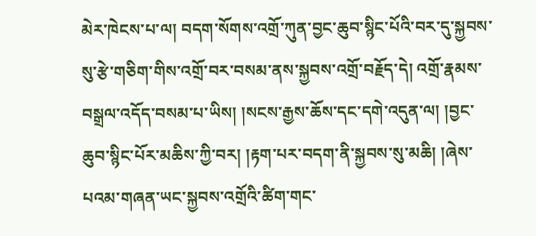མེར་ཁེངས་པ་ལ། བདག་སོགས་འགྲོ་ཀུན་བྱང་ཆུབ་སྙིང་པོའི་བར་དུ་སྐྱབས་སུ་རྩེ་གཅིག་གིས་འགྲོ་བར་བསམ་ནས་སྐྱབས་འགྲོ་བརྗོད་དེ། འགྲོ་རྣམས་བསྒྲལ་འདོད་བསམ་པ་ཡིས། །སངས་རྒྱས་ཆོས་དང་དགེ་འདུན་ལ། །བྱང་ཆུབ་སྙིང་པོར་མཆིས་ཀྱི་བར། །རྟག་པར་བདག་ནི་སྐྱབས་སུ་མཆི། །ཞེས་པའམ་གཞན་ཡང་སྐྱབས་འགྲོའི་ཚིག་གང་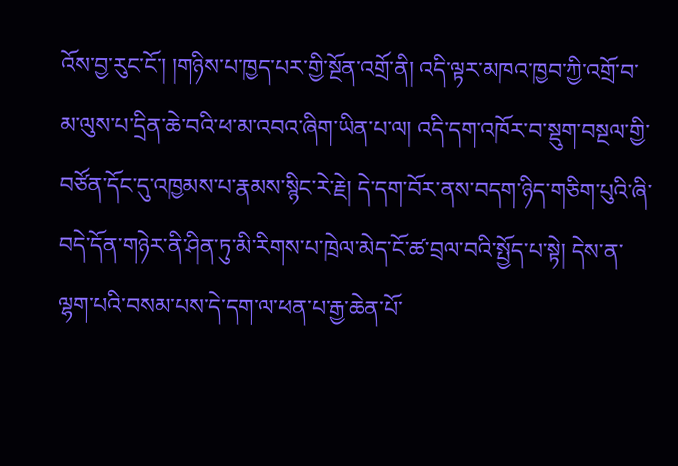འོས་བྱ་རུང་ངོ་། །གཉིས་པ་ཁྱད་པར་གྱི་སྔོན་འགྲོ་ནི། འདི་ལྟར་མཁའ་ཁྱབ་ཀྱི་འགྲོ་བ་མ་ལུས་པ་དྲིན་ཆེ་བའི་ཕ་མ་འབའ་ཞིག་ཡིན་པ་ལ། འདི་དག་འཁོར་བ་སྡུག་བསྔལ་གྱི་བཙོན་དོང་དུ་འཁྱམས་པ་རྣམས་སྙིང་རེ་རྗེ། དེ་དག་བོར་ནས་བདག་ཉིད་གཅིག་པུའི་ཞི་བདེ་དོན་གཉེར་ནི་ཤིན་ཏུ་མི་རིགས་པ་ཁྲེལ་མེད་ངོ་ཚ་བྲལ་བའི་སྤྱོད་པ་སྟེ། དེས་ན་ལྷག་པའི་བསམ་པས་དེ་དག་ལ་ཕན་པ་རྒྱ་ཆེན་པོ་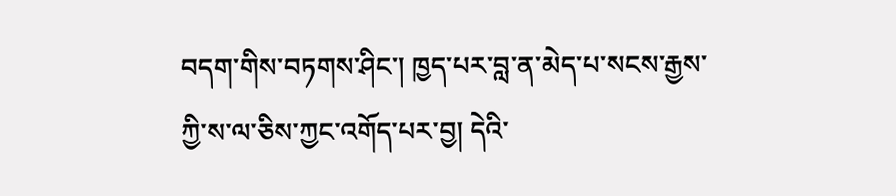བདག་གིས་བཏགས་ཤིང་། ཁྱད་པར་བླ་ན་མེད་པ་སངས་རྒྱས་ཀྱི་ས་ལ་ཅིས་ཀྱང་འགོད་པར་བྱ། དེའི་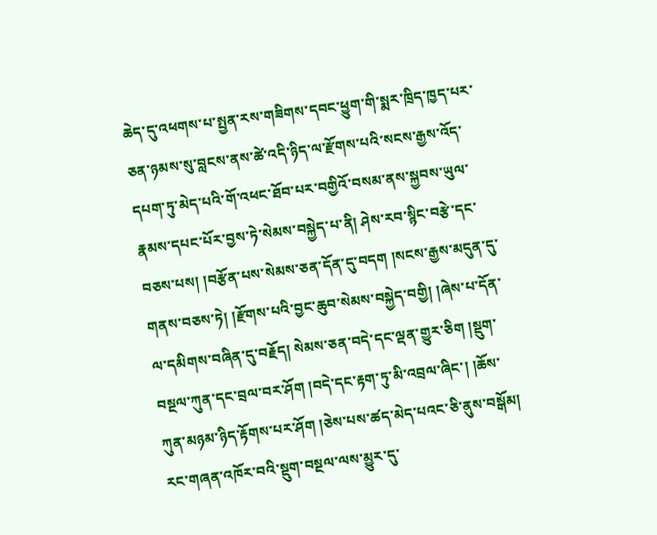ཆེད་དུ་འཕགས་པ་སྤྱན་རས་གཟིགས་དབང་ཕྱུག་གི་སྨར་ཁྲིད་ཁྱད་པར་ཅན་ཉམས་སུ་བླངས་ནས་ཚེ་འདི་ཉིད་ལ་རྫོགས་པའི་སངས་རྒྱས་འོད་དཔག་ཏུ་མེད་པའི་གོ་འཕང་ཐོབ་པར་བགྱིའོ་བསམ་ནས་སྐྱབས་ཡུལ་རྣམས་དཔང་པོར་བྱས་ཏེ་སེམས་བསྐྱེད་པ་ནི། ཤེས་རབ་སྙིང་བརྩེ་དང་བཅས་པས། །བརྩོན་པས་སེམས་ཅན་དོན་དུ་བདག །སངས་རྒྱས་མདུན་དུ་གནས་བཅས་ཏེ། །རྫོགས་པའི་བྱང་ཆུབ་སེམས་བསྐྱེད་བགྱི། །ཞེས་པ་དོན་ལ་དམིགས་བཞིན་དུ་བརྗོད། སེམས་ཅན་བདེ་དང་ལྡན་གྱུར་ཅིག །སྡུག་བསྔལ་ཀུན་དང་བྲལ་བར་ཤོག །བདེ་དང་རྟག་ཏུ་མི་འབྲལ་ཞིང་། །ཆོས་ཀུན་མཉམ་ཉིད་རྟོགས་པར་ཤོག །ཅེས་པས་ཚད་མེད་པའང་ཅི་ནུས་བསྒོམ། རང་གཞན་འཁོར་བའི་སྡུག་བསྔལ་ལས་མྱུར་དུ་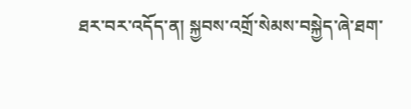ཐར་བར་འདོད་ན། སྐྱབས་འགྲོ་སེམས་བསྐྱེད་ཞེ་ཐག་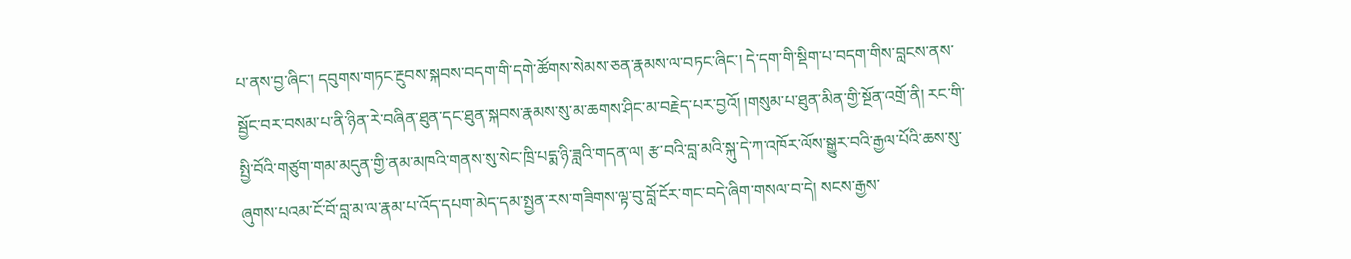པ་ནས་བྱ་ཞིང་། དབུགས་གཏང་རྔུབས་སྐབས་བདག་གི་དགེ་ཚོགས་སེམས་ཅན་རྣམས་ལ་བཏང་ཞིང་། དེ་དག་གི་སྡིག་པ་བདག་གིས་བླངས་ནས་སྦྱོང་བར་བསམ་པ་ནི་ཉིན་རེ་བཞིན་ཐུན་དང་ཐུན་སྐབས་རྣམས་སུ་མ་ཆགས་ཤིང་མ་བརྗེད་པར་བྱའོ། །གསུམ་པ་ཐུན་མིན་གྱི་སྔོན་འགྲོ་ནི། རང་གི་སྤྱི་བོའི་གཙུག་གམ་མདུན་གྱི་ནམ་མཁའི་གནས་སུ་སེང་ཁྲི་པདྨ་ཉི་ཟླའི་གདན་ལ། རྩ་བའི་བླ་མའི་སྐུ་དེ་ཀ་འཁོར་ལོས་སྒྱུར་བའི་རྒྱལ་པོའི་ཆས་སུ་ཞུགས་པའམ་ངོ་བོ་བླ་མ་ལ་རྣམ་པ་འོད་དཔག་མེད་དམ་སྤྱན་རས་གཟིགས་ལྟ་བུ་བློ་ངོར་གང་བདེ་ཞིག་གསལ་བ་དེ། སངས་རྒྱས་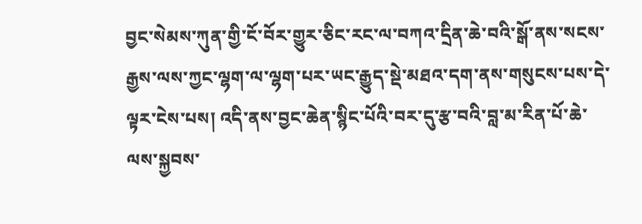བྱང་སེམས་ཀུན་གྱི་ངོ་བོར་གྱུར་ཅིང་རང་ལ་བཀའ་དྲིན་ཆེ་བའི་སྒོ་ནས་སངས་རྒྱས་ལས་ཀྱང་ལྷག་ལ་ལྷག་པར་ཡང་རྒྱུད་སྡེ་མཐའ་དག་ནས་གསུངས་པས་དེ་ལྟར་ངེས་པས། འདི་ནས་བྱང་ཆེན་སྙིང་པོའི་བར་དུ་རྩ་བའི་བླ་མ་རིན་པོ་ཆེ་ལས་སྐྱབས་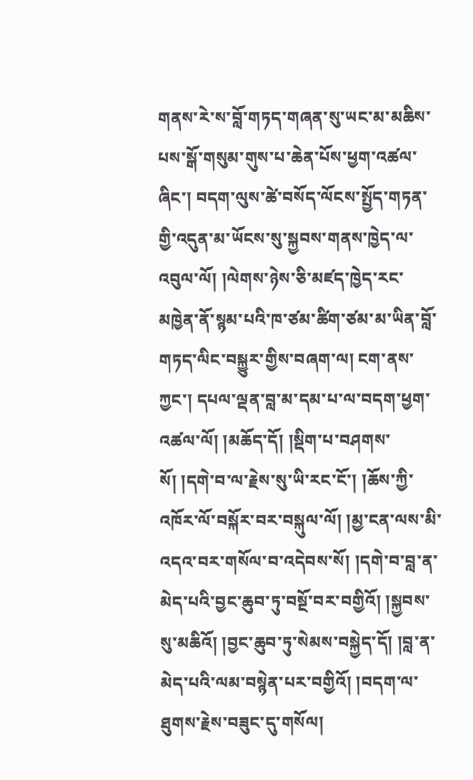གནས་རེ་ས་བློ་གཏད་གཞན་སུ་ཡང་མ་མཆིས་པས་སྒོ་གསུམ་གུས་པ་ཆེན་པོས་ཕྱག་འཚལ་ཞིང་། བདག་ལུས་ཚེ་བསོད་ལོངས་སྤྱོད་གཏན་གྱི་འདུན་མ་ཡོངས་སུ་སྐྱབས་གནས་ཁྱེད་ལ་འབུལ་ལོ། །ལེགས་ཉེས་ཅི་མཛད་ཁྱེད་རང་མཁྱེན་ནོ་སྙམ་པའི་ཁ་ཙམ་ཚིག་ཙམ་མ་ཡིན་བློ་གཏད་ལིང་བསྐྱུར་གྱིས་བཞག་ལ། ངག་ནས་ཀྱང་། དཔལ་ལྡན་བླ་མ་དམ་པ་ལ་བདག་ཕྱག་འཚལ་ལོ། །མཆོད་དོ། །སྡིག་པ་བཤགས་སོ། །དགེ་བ་ལ་རྗེས་སུ་ཡི་རང་ངོ་། །ཆོས་ཀྱི་འཁོར་ལོ་བསྐོར་བར་བསྐུལ་ལོ། །མྱ་ངན་ལས་མི་འདའ་བར་གསོལ་བ་འདེབས་སོ། །དགེ་བ་བླ་ན་མེད་པའི་བྱང་ཆུབ་ཏུ་བསྔོ་བར་བགྱིའོ། །སྐྱབས་སུ་མཆིའོ། །བྱང་ཆུབ་ཏུ་སེམས་བསྐྱེད་དོ། །བླ་ན་མེད་པའི་ལམ་བསྙེན་པར་བགྱིའོ། །བདག་ལ་ཐུགས་རྗེས་བཟུང་དུ་གསོལ།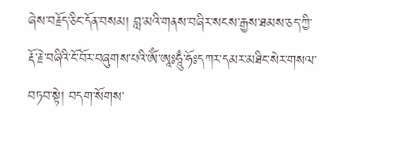ཞེས་བརྗོད་ཅིང་དོན་བསམ། བླ་མའི་གནས་བཞིར་སངས་རྒྱས་ཐམས་ཅད་ཀྱི་རྡོ་རྗེ་བཞིའི་ངོ་བོར་བཞུགས་པའི་ཨོཾ་ཨཱཿཧཱུྃ་ཧོཿདཀར་དམར་མཐིང་སེར་གསལ་བཏབ་སྟེ། བདག་སོགས་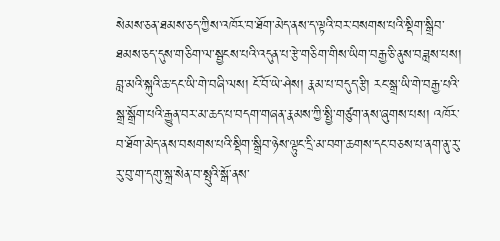སེམས་ཅན་ཐམས་ཅད་ཀྱིས་འཁོར་བ་ཐོག་མེད་ནས་ད་ལྟའི་བར་བསགས་པའི་སྡིག་སྒྲིབ་ཐམས་ཅད་དུས་གཅིག་ལ་སྦྱངས་པའི་འདུན་པ་རྩེ་གཅིག་གིས་ཡིག་བརྒྱ་ཅི་ནུས་བཟླས་པས། བླ་མའི་སྐུའི་ཆ་དང་ཡི་གེ་བཞི་ལས། ངོ་བོ་ཡེ་ཤེས། རྣམ་པ་བདུད་རྩི། རང་སྒྲ་ཡི་གེ་བརྒྱ་པའི་སྒྲ་སྒྲོག་པའི་རྒྱུན་བར་མ་ཆད་པ་བདག་གཞན་རྣམས་ཀྱི་སྤྱི་གཙུག་ནས་ཞུགས་པས། འཁོར་བ་ཐོག་མེད་ནས་བསགས་པའི་སྡིག་སྒྲིབ་ཉེས་ལྟུང་དྲི་མ་བག་ཆགས་དང་བཅས་པ་ནག་ནུ་རུ་རུ་བུ་ག་དགུ་སྐྲ་སེན་བ་སྤུའི་སྒོ་ནས་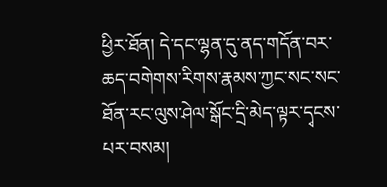ཕྱིར་ཐོན། དེ་དང་ལྷན་དུ་ནད་གདོན་བར་ཆད་བགེགས་རིགས་རྣམས་ཀྱང་སང་སང་ཐོན་རང་ལུས་ཤེལ་སྒོང་དྲི་མེད་ལྟར་དྭངས་པར་བསམ།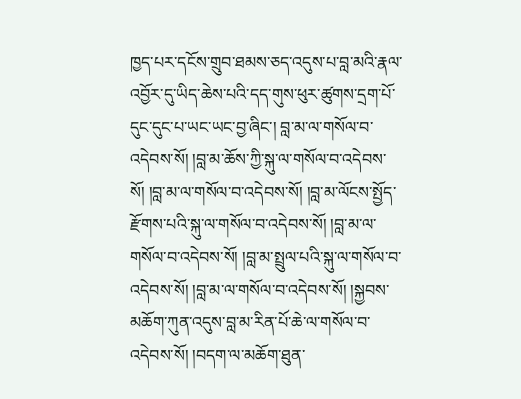ཁྱད་པར་དངོས་གྲུབ་ཐམས་ཅད་འདུས་པ་བླ་མའི་རྣལ་འབྱོར་དུ་ཡིད་ཆེས་པའི་དད་གུས་ཕུར་ཚུགས་དྲག་པོ་དུང་དུང་པ་ཡང་ཡང་བྱ་ཞིང་། བླ་མ་ལ་གསོལ་བ་འདེབས་སོ། །བླ་མ་ཆོས་ཀྱི་སྐུ་ལ་གསོལ་བ་འདེབས་སོ། །བླ་མ་ལ་གསོལ་བ་འདེབས་སོ། །བླ་མ་ལོངས་སྤྱོད་རྫོགས་པའི་སྐུ་ལ་གསོལ་བ་འདེབས་སོ། །བླ་མ་ལ་གསོལ་བ་འདེབས་སོ། །བླ་མ་སྤྲུལ་པའི་སྐུ་ལ་གསོལ་བ་འདེབས་སོ། །བླ་མ་ལ་གསོལ་བ་འདེབས་སོ། །སྐྱབས་མཆོག་ཀུན་འདུས་བླ་མ་རིན་པོ་ཆེ་ལ་གསོལ་བ་འདེབས་སོ། །བདག་ལ་མཆོག་ཐུན་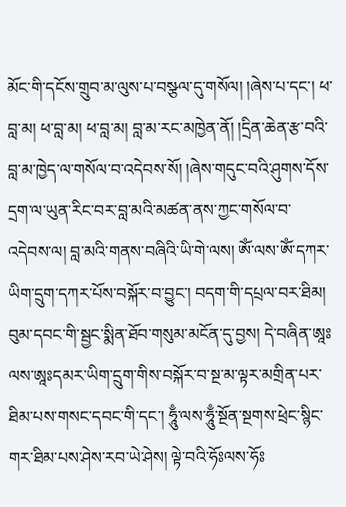མོང་གི་དངོས་གྲུབ་མ་ལུས་པ་བསྩལ་དུ་གསོལ། །ཞེས་པ་དང་། ཕ་བླ་མ། ཕ་བླ་མ། ཕ་བླ་མ། བླ་མ་རང་མཁྱེན་ནོ། །དྲིན་ཆེན་རྩ་བའི་བླ་མ་ཁྱེད་ལ་གསོལ་བ་འདེབས་སོ། །ཞེས་གདུང་བའི་ཤུགས་དོས་དྲག་ལ་ཡུན་རིང་བར་བླ་མའི་མཚན་ནས་ཀྱང་གསོལ་བ་འདེབས་ལ། བླ་མའི་གནས་བཞིའི་ཡི་གེ་ལས། ཨོཾ་ལས་ཨོཾ་དཀར་ཡིག་དྲུག་དཀར་པོས་བསྐོར་བ་བྱུང་། བདག་གི་དཔྲལ་བར་ཐིམ། བུམ་དབང་གི་སྦྱང་སྨིན་ཐོབ་གསུམ་མངོན་དུ་བྱས། དེ་བཞིན་ཨཱཿལས་ཨཱཿདམར་ཡིག་དྲུག་གིས་བསྐོར་བ་སྔ་མ་ལྟར་མགྲིན་པར་ཐིམ་པས་གསང་དབང་གི་དང་། ཧཱུྃ་ལས་ཧཱུྃ་སྔོན་སྔགས་ཕྲེང་སྙིང་གར་ཐིམ་པས་ཤེས་རབ་ཡེ་ཤེས། ལྟེ་བའི་ཧོཿལས་ཧོཿ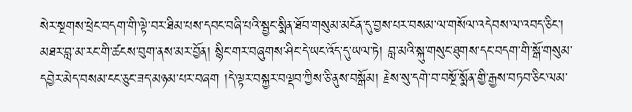སེར་སྔགས་ཕྲེང་བདག་གི་ལྟེ་བར་ཐིམ་པས་དབང་བཞི་པའི་སྦྱང་སྨིན་ཐོབ་གསུམ་མངོན་དུ་བྱས་པར་བསམ་ལ་གསོལ་འདེབས་ལ་འབད་ཅིང་། མཐར་བླ་མ་རང་གི་ཚངས་བུག་ནས་མར་བྱོན། སྙིང་གར་བཞུགས་ཤིང་དེ་ཡང་འོད་དུ་ཡལ་ཏེ། བླ་མའི་སྐུ་གསུང་ཐུགས་དང་བདག་གི་སྒོ་གསུམ་དབྱེར་མེད་བསམ་ངང་ཅུང་ཟད་མཉམ་པར་བཞག །དེ་ལྟར་བསྐྱར་བལྡབ་ཀྱིས་ཅི་ནུས་བསྒོམ། རྗེས་སུ་དགེ་བ་བསྔོ་སྨོན་གྱི་རྒྱས་བཏབ་ཅིང་ལམ་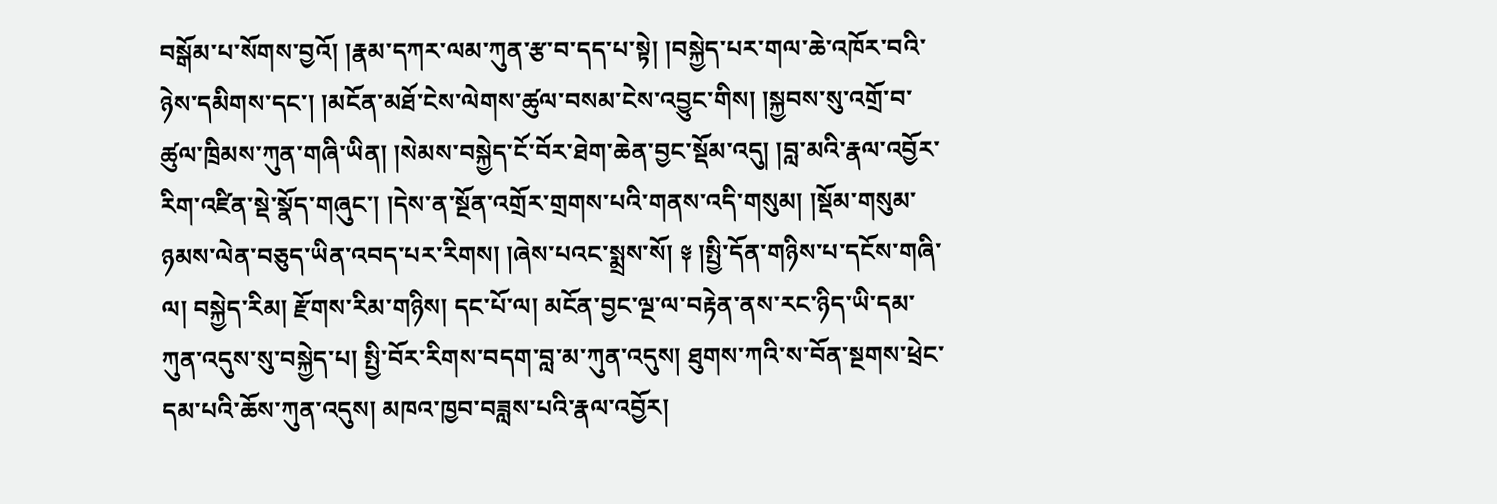བསྒོམ་པ་སོགས་བྱའོ། །རྣམ་དཀར་ལམ་ཀུན་རྩ་བ་དད་པ་སྟེ། །བསྐྱེད་པར་གལ་ཆེ་འཁོར་བའི་ཉེས་དམིགས་དང་། །མངོན་མཐོ་ངེས་ལེགས་ཚུལ་བསམ་ངེས་འབྱུང་གིས། །སྐྱབས་སུ་འགྲོ་བ་ཚུལ་ཁྲིམས་ཀུན་གཞི་ཡིན། །སེམས་བསྐྱེད་ངོ་བོར་ཐེག་ཆེན་བྱང་སྡོམ་འདུ། །བླ་མའི་རྣལ་འབྱོར་རིག་འཛིན་སྡེ་སྣོད་གཞུང་། །དེས་ན་སྔོན་འགྲོར་གྲགས་པའི་གནས་འདི་གསུམ། །སྡོམ་གསུམ་ཉམས་ལེན་བཅུད་ཡིན་འབད་པར་རིགས། །ཞེས་པའང་སྨྲས་སོ། ༈ །སྤྱི་དོན་གཉིས་པ་དངོས་གཞི་ལ། བསྐྱེད་རིམ། རྫོགས་རིམ་གཉིས། དང་པོ་ལ། མངོན་བྱང་ལྔ་ལ་བརྟེན་ནས་རང་ཉིད་ཡི་དམ་ཀུན་འདུས་སུ་བསྐྱེད་པ། སྤྱི་བོར་རིགས་བདག་བླ་མ་ཀུན་འདུས། ཐུགས་ཀའི་ས་བོན་སྔགས་ཕྲེང་དམ་པའི་ཆོས་ཀུན་འདུས། མཁའ་ཁྱབ་བཟླས་པའི་རྣལ་འབྱོར།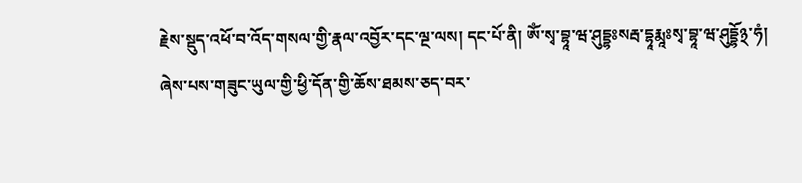རྗེས་སྡུད་འཕོ་བ་འོད་གསལ་གྱི་རྣལ་འབྱོར་དང་ལྔ་ལས། དང་པོ་ནི། ཨོཾ་སྭ་བྷཱ་ཝ་ཤུདྡྷཿསརྦ་དྷཱརྨཱཿསྭ་བྷཱ་ཝ་ཤུདྡྷོ྅་ཧཾ། ཞེས་པས་གཟུང་ཡུལ་གྱི་ཕྱི་དོན་གྱི་ཆོས་ཐམས་ཅད་བར་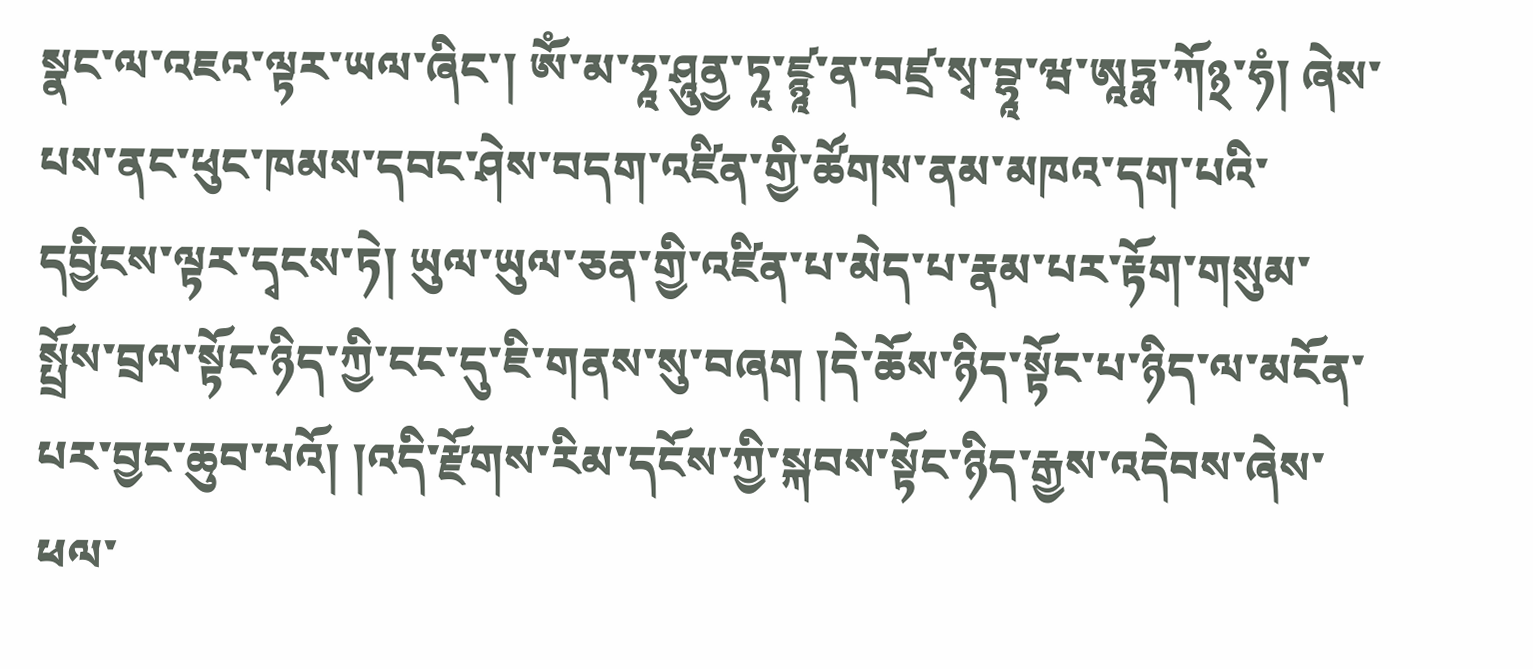སྣང་ལ་འཇའ་ལྟར་ཡལ་ཞིང་། ཨོཾ་མ་ཧཱ་ཤཱུནྱ་ཏཱ་ཛྙཱ་ན་བཛྲ་སྭ་བྷཱ་ཝ་ཨཱཏྨ་ཀོ྅་ཧཾ། ཞེས་པས་ནང་ཕུང་ཁམས་དབང་ཤེས་བདག་འཛིན་གྱི་ཚོགས་ནམ་མཁའ་དག་པའི་དབྱིངས་ལྟར་དྭངས་ཏེ། ཡུལ་ཡུལ་ཅན་གྱི་འཛིན་པ་མེད་པ་རྣམ་པར་རྟོག་གསུམ་སྤྲོས་བྲལ་སྟོང་ཉིད་ཀྱི་ངང་དུ་ཇི་གནས་སུ་བཞག །དེ་ཆོས་ཉིད་སྟོང་པ་ཉིད་ལ་མངོན་པར་བྱང་ཆུབ་པའོ། །འདི་རྫོགས་རིམ་དངོས་ཀྱི་སྐབས་སྟོང་ཉིད་རྒྱས་འདེབས་ཞེས་ཕལ་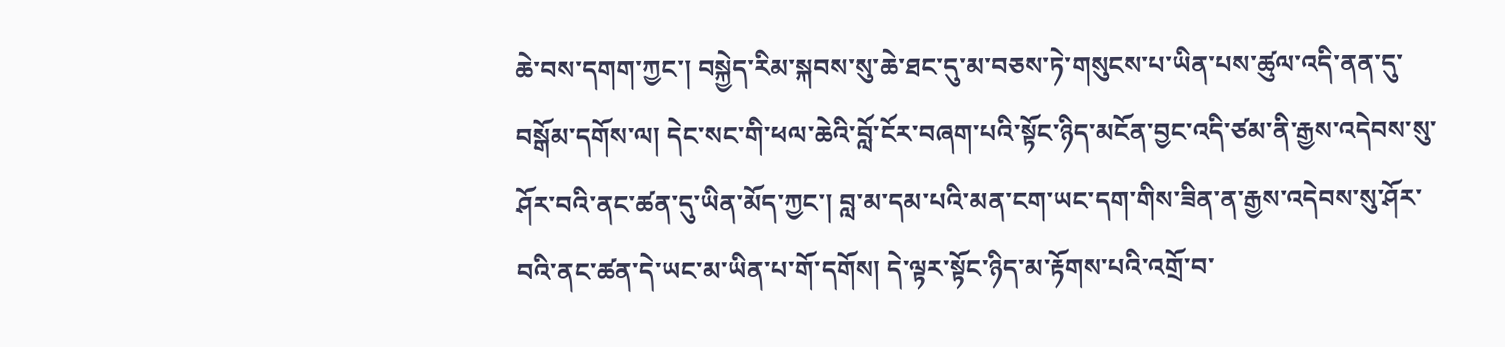ཆེ་བས་དགག་ཀྱང་། བསྐྱེད་རིམ་སྐབས་སུ་ཆེ་ཐང་དུ་མ་བཅས་ཏེ་གསུངས་པ་ཡིན་པས་ཚུལ་འདི་ནན་དུ་བསྒོམ་དགོས་ལ། དེང་སང་གི་ཕལ་ཆེའི་བློ་ངོར་བཞག་པའི་སྟོང་ཉིད་མངོན་བྱང་འདི་ཙམ་ནི་རྒྱས་འདེབས་སུ་ཤོར་བའི་ནང་ཚན་དུ་ཡིན་མོད་ཀྱང་། བླ་མ་དམ་པའི་མན་ངག་ཡང་དག་གིས་ཟིན་ན་རྒྱས་འདེབས་སུ་ཤོར་བའི་ནང་ཚན་དེ་ཡང་མ་ཡིན་པ་གོ་དགོས། དེ་ལྟར་སྟོང་ཉིད་མ་རྟོགས་པའི་འགྲོ་བ་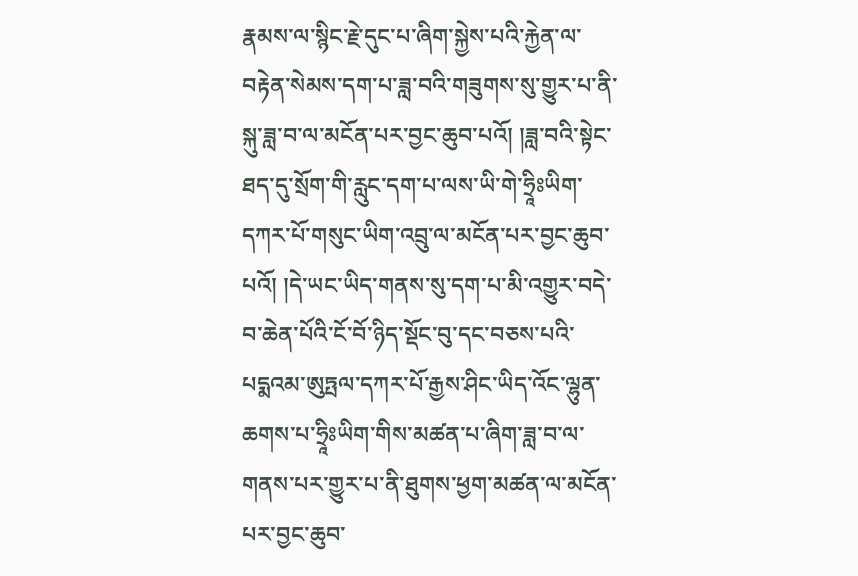རྣམས་ལ་སྙིང་རྗེ་དུང་པ་ཞིག་སྐྱེས་པའི་རྐྱེན་ལ་བརྟེན་སེམས་དག་པ་ཟླ་བའི་གཟུགས་སུ་གྱུར་པ་ནི་སྐུ་ཟླ་བ་ལ་མངོན་པར་བྱང་ཆུབ་པའོ། །ཟླ་བའི་སྟེང་ཐད་དུ་སྲོག་གི་རླུང་དག་པ་ལས་ཡི་གེ་ཧྲཱིཿཡིག་དཀར་པོ་གསུང་ཡིག་འབྲུ་ལ་མངོན་པར་བྱང་ཆུབ་པའོ། །དེ་ཡང་ཡིད་གནས་སུ་དག་པ་མི་འགྱུར་བདེ་བ་ཆེན་པོའི་ངོ་བོ་ཉིད་སྡོང་བུ་དང་བཅས་པའི་པདྨའམ་ཨུཏྤལ་དཀར་པོ་རྒྱས་ཤིང་ཡིད་འོང་ལྷུན་ཆགས་པ་ཧྲཱིཿཡིག་གིས་མཚན་པ་ཞིག་ཟླ་བ་ལ་གནས་པར་གྱུར་པ་ནི་ཐུགས་ཕྱག་མཚན་ལ་མངོན་པར་བྱང་ཆུབ་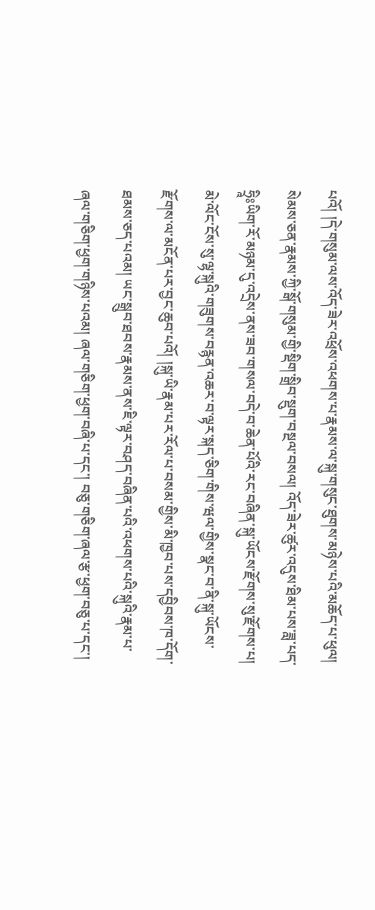པའོ། །དེ་གསུམ་ལས་འོད་ཟེར་འཕྲོས་འཕགས་པ་རྣམས་ལ་སྐུ་གསུང་ཐུགས་མཉེས་པའི་མཆོད་པ་ཕུལ། སེམས་ཅན་རྣམས་ཀྱི་སྒོ་གསུམ་གྱི་སྡིག་སྒྲིབ་སྡུག་བསྔལ་བསལ། འོད་ཟེར་ཚུར་འདུས་ཐིམ་པས་ཟླ་པད་ཧྲཱིཿཡིག་རོ་མཉམ་དུ་འདྲེས་ནས་ཟབ་གསལ་བདེ་བ་ཆེན་པོའི་རང་བཞིན་སྐུ་ཡོངས་རྫོགས་སུ་རྫོགས་པ། མེ་ལོང་ངོས་སུ་ལྷ་སྐུའི་གཟུགས་བརྙན་འཆར་བ་ལྟར་སྐད་ཅིག་གིས་ཝལ་གྱིས་སྣང་བ་ནི་སྐུ་ཡོངས་རྫོགས་ལ་མངོན་པར་བྱང་ཆུབ་པའོ། །སྐུ་ཡི་རྣམ་པར་རོལ་པ་བསམ་གྱིས་མི་ཁྱབ་པས་དབྱིབས་ཁ་དོག་ཐམས་ཅད་པའམ། ཡང་སྒྲུབ་ཐབས་རྣམས་ནས་ཇི་ལྟར་བཤད་བཞིན་པའི་འཕགས་པའི་སྐུའི་རྣམ་པ་ཞལ་གཅིག་ཕྱག་གཉིས་པའམ། ཞལ་གཅིག་ཕྱག་བཞི་པ་དང་། བཅུ་གཅིག་ཞལ་རྩ་ཕྱག་བཅུ་པ་དང་།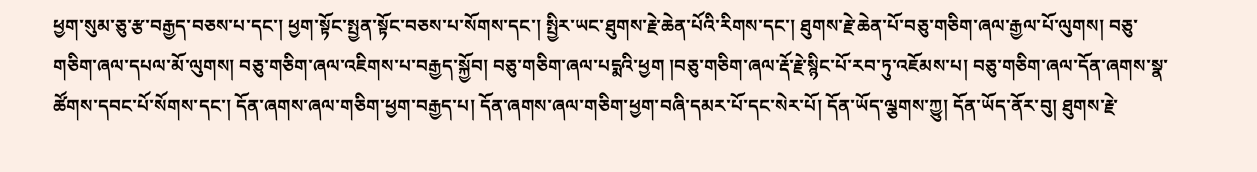ཕྱག་སུམ་ཅུ་རྩ་བརྒྱད་བཅས་པ་དང་། ཕྱག་སྟོང་སྤྱན་སྟོང་བཅས་པ་སོགས་དང་། སྤྱིར་ཡང་ཐུགས་རྗེ་ཆེན་པོའི་རིགས་དང་། ཐུགས་རྗེ་ཆེན་པོ་བཅུ་གཅིག་ཞལ་རྒྱལ་པོ་ལུགས། བཅུ་གཅིག་ཞལ་དཔལ་མོ་ལུགས། བཅུ་གཅིག་ཞལ་འཇིགས་པ་བརྒྱད་སྐྱོབ། བཅུ་གཅིག་ཞལ་པདྨའི་ཕྱག །བཅུ་གཅིག་ཞལ་རྡོ་རྗེ་སྙིང་པོ་རབ་ཏུ་འཇོམས་པ། བཅུ་གཅིག་ཞལ་དོན་ཞགས་སྣ་ཚོགས་དབང་པོ་སོགས་དང་། དོན་ཞགས་ཞལ་གཅིག་ཕྱག་བརྒྱད་པ། དོན་ཞགས་ཞལ་གཅིག་ཕྱག་བཞི་དམར་པོ་དང་སེར་པོ། དོན་ཡོད་ལྕགས་ཀྱུ། དོན་ཡོད་ནོར་བུ། ཐུགས་རྗེ་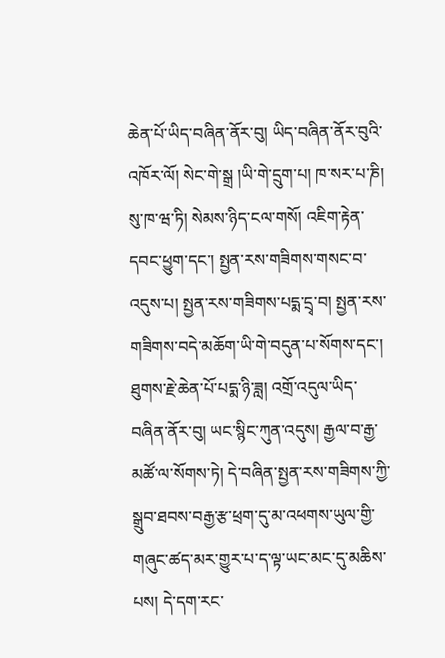ཆེན་པོ་ཡིད་བཞིན་ནོར་བུ། ཡིད་བཞིན་ནོར་བུའི་འཁོར་ལོ། སེང་གེ་སྒྲ །ཡི་གེ་དྲུག་པ། ཁ་སར་པ་ཎི། སུ་ཁ་ཝ་ཏི། སེམས་ཉིད་ངལ་གསོ། འཇིག་རྟེན་དབང་ཕྱུག་དང་། སྤྱན་རས་གཟིགས་གསང་བ་འདུས་པ། སྤྱན་རས་གཟིགས་པདྨ་དྲྭ་བ། སྤྱན་རས་གཟིགས་བདེ་མཆོག་ཡི་གེ་བདུན་པ་སོགས་དང་། ཐུགས་རྗེ་ཆེན་པོ་པདྨ་ཉི་ཟླ། འགྲོ་འདུལ་ཡིད་བཞིན་ནོར་བུ། ཡང་སྙིང་ཀུན་འདུས། རྒྱལ་བ་རྒྱ་མཚོ་ལ་སོགས་ཏེ། དེ་བཞིན་སྤྱན་རས་གཟིགས་ཀྱི་སྒྲུབ་ཐབས་བརྒྱ་རྩ་ཕྲག་དུ་མ་འཕགས་ཡུལ་གྱི་གཞུང་ཚད་མར་གྱུར་པ་ད་ལྟ་ཡང་མང་དུ་མཆིས་པས། དེ་དག་རང་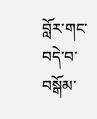བློར་གང་བདེ་བ་བསྒོམ་